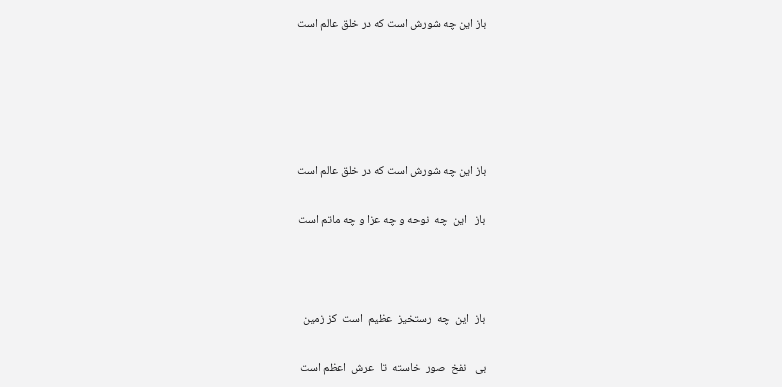باز اين چه شورش است که در خلق عالم است





باز اين چه شورش است که در خلق عالم است

باز   اين  چه  نوحه و چه عزا و چه ماتم است



باز  اين  چه  رستخيز  عظيم  است  کز زمين

بى   نفخ  صور  خاسته  تا  عرش  اعظم است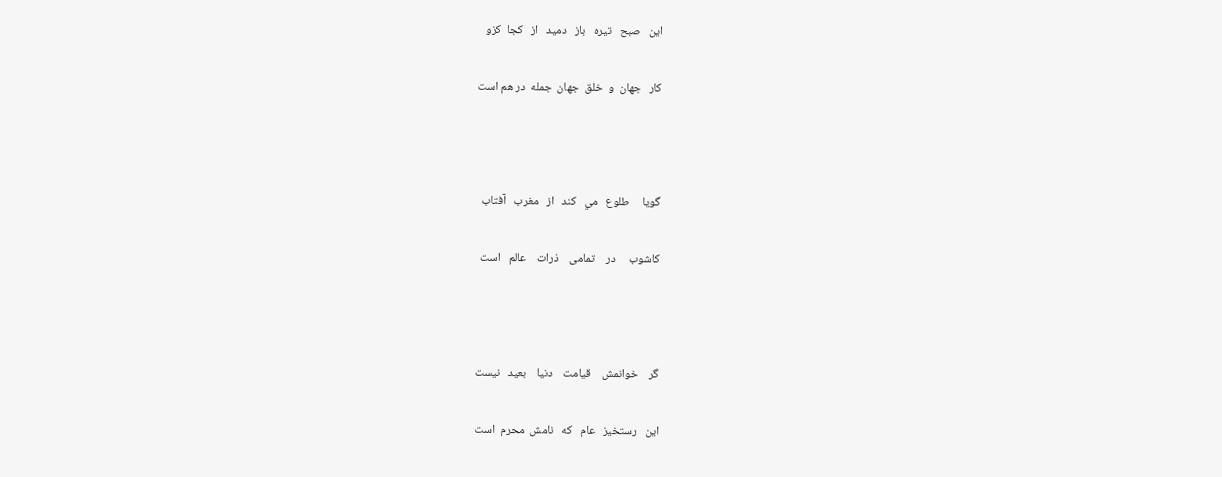اين   صبح   تيره   باز   دميد   از   کجا  کزو

کار   جهان  و  خلق  جهان  جمله  در هم است



گويا     طلوع   مي   کند   از   مغرب   آفتاب

کاشوب     در    تمامى    ذرات    عالم   است



گر    خوانمش    قيامت    دنيا    بعيد   نيست

اين   رستخيز   عام   که   نامش  محرم  است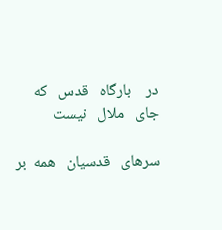در    بارگاه   قدس   که   جاى   ملال   نيست

سرهاى   قدسيان   همه  بر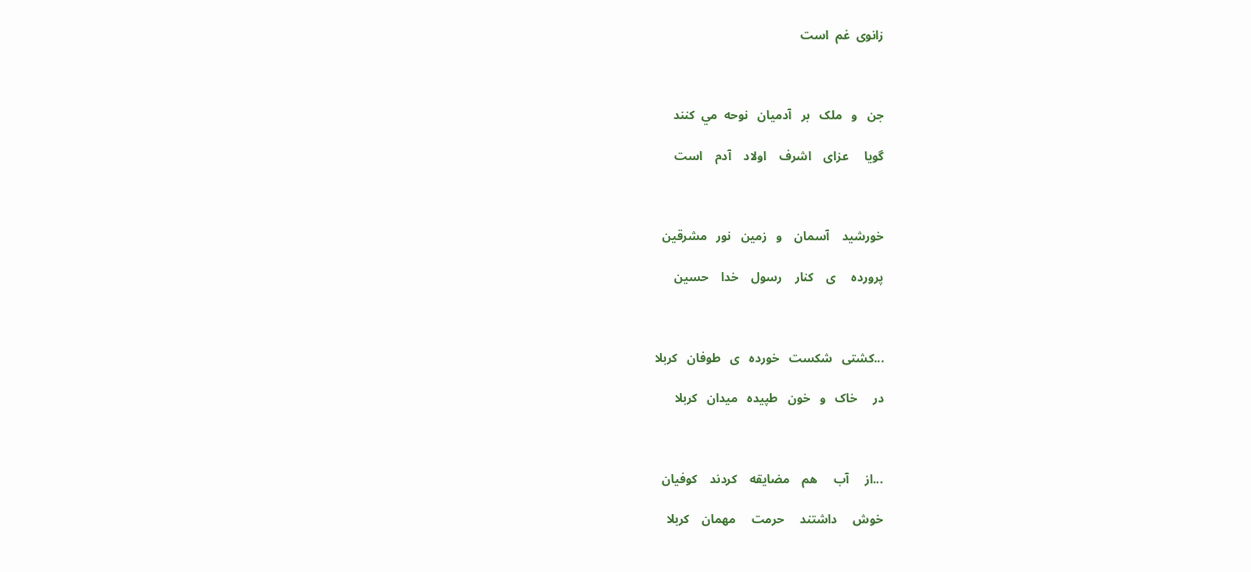زانوى  غم  است



جن   و   ملک   بر   آدميان   نوحه  مي  کنند

گويا     عزاى    اشرف    اولاد    آدم    است



خورشيد    آسمان    و   زمين   نور   مشرقين

پرورده     ى    کنار    رسول    خدا    حسين



...کشتى   شکست   خورده   ى   طوفان   کربلا

در     خاک   و   خون   طپيده   ميدان   کربلا



...از     آب     هم    مضايقه    کردند    کوفيان

خوش     داشتند     حرمت     مهمان    کربلا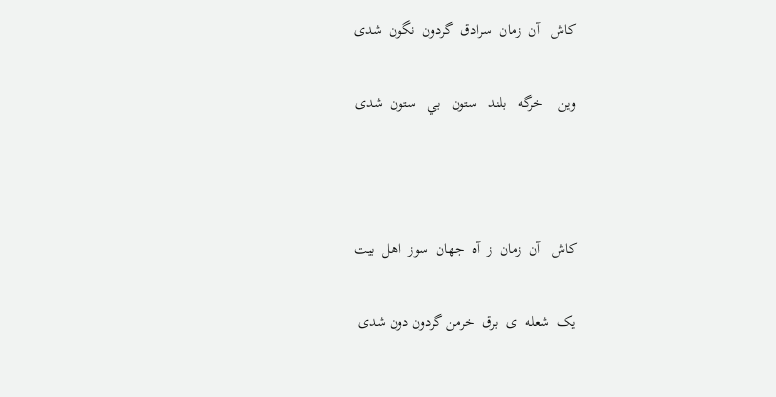کاش   آن  زمان  سرادق  گردون  نگون  شدى

وين    خرگه   بلند   ستون   بي   ستون  شدى



کاش   آن  زمان  ز  آه  جهان  سوز  اهل  بيت

يک  شعله  ى  برق  خرمن گردون دون شدى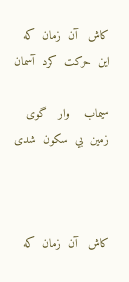کاش   آن  زمان  که  اين  حرکت  کرد  آسمان

سيماب    وار   گوى  زمين  بي  سکون  شدى



کاش   آن  زمان  که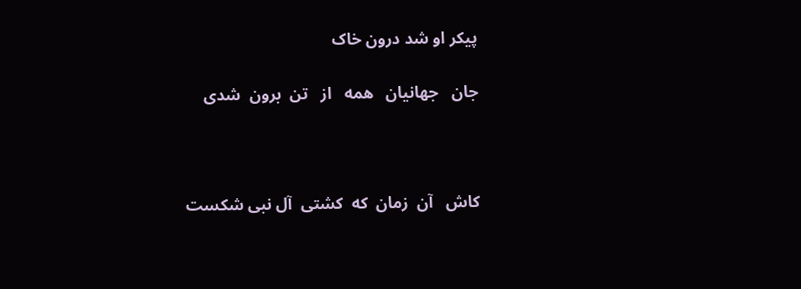پيکر او شد درون خاک

جان   جهانيان   همه   از   تن  برون  شدى



کاش   آن  زمان  که  کشتى  آل نبى شکست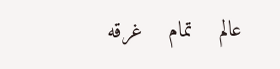عالم    تمام    غرقه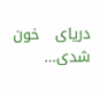درياى   خون   شدى...